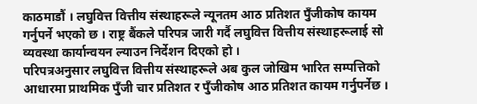काठमाडौं । लघुवित्त वित्तीय संस्थाहरूले न्यूनतम आठ प्रतिशत पुँजीकोष कायम गर्नुपर्ने भएको छ । राष्ट्र बैंकले परिपत्र जारी गर्दै लघुवित्त वित्तीय संस्थाहरूलाई सो व्यवस्था कार्यान्वयन ल्याउन निर्देशन दिएको हो ।
परिपत्रअनुसार लघुवित्त वित्तीय संस्थाहरूले अब कुल जोखिम भारित सम्पत्तिको आधारमा प्राथमिक पुँजी चार प्रतिशत र पुँजीकोष आठ प्रतिशत कायम गर्नुपर्नेछ ।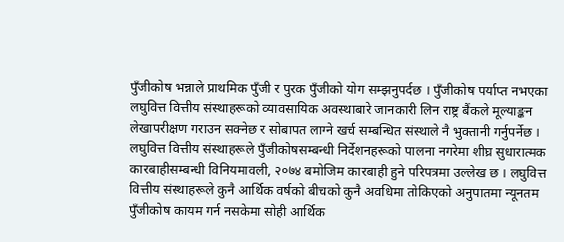पुँजीकोष भन्नाले प्राथमिक पुँजी र पुरक पुँजीको योग सम्झनुपर्दछ । पुँजीकोष पर्याप्त नभएका लघुवित्त वित्तीय संस्थाहरूको व्यावसायिक अवस्थाबारे जानकारी लिन राष्ट्र बैंकले मूल्याङ्कन लेखापरीक्षण गराउन सक्नेछ र सोबापत लाग्ने खर्च सम्बन्धित संस्थाले नै भुक्तानी गर्नुपर्नेछ ।
लघुवित्त वित्तीय संस्थाहरूले पुँजीकोषसम्बन्धी निर्देशनहरूको पालना नगरेमा शीघ्र सुधारात्मक कारबाहीसम्बन्धी विनियमावली, २०७४ बमोजिम कारबाही हुने परिपत्रमा उल्लेख छ । लघुवित्त वित्तीय संस्थाहरूले कुनै आर्थिक वर्षको बीचको कुनै अवधिमा तोकिएको अनुपातमा न्यूनतम पुँजीकोष कायम गर्न नसकेमा सोही आर्थिक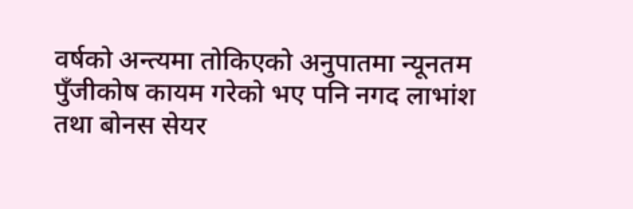वर्षको अन्त्यमा तोकिएको अनुपातमा न्यूनतम पुँजीकोष कायम गरेको भए पनि नगद लाभांश तथा बोनस सेयर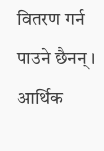वितरण गर्न पाउने छैनन् ।
आर्थिक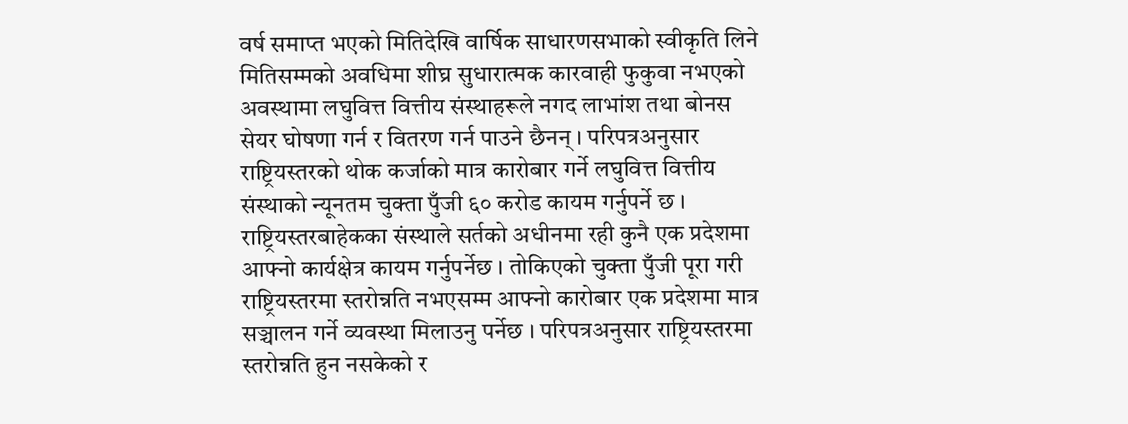वर्ष समाप्त भएको मितिदेखि वार्षिक साधारणसभाको स्वीकृति लिने मितिसम्मको अवधिमा शीघ्र सुधारात्मक कारवाही फुकुवा नभएको अवस्थामा लघुवित्त वित्तीय संस्थाहरूले नगद लाभांश तथा बोनस सेयर घोषणा गर्न र वितरण गर्न पाउने छैनन् । परिपत्रअनुसार राष्ट्रियस्तरको थोक कर्जाको मात्र कारोबार गर्ने लघुवित्त वित्तीय संस्थाको न्यूनतम चुक्ता पुँजी ६० करोड कायम गर्नुपर्ने छ । राष्ट्रियस्तरबाहेकका संस्थाले सर्तको अधीनमा रही कुनै एक प्रदेशमा आफ्नो कार्यक्षेत्र कायम गर्नुपर्नेछ । तोकिएको चुक्ता पुँजी पूरा गरी राष्ट्रियस्तरमा स्तरोन्नति नभएसम्म आफ्नो कारोबार एक प्रदेशमा मात्र सञ्चालन गर्ने व्यवस्था मिलाउनु पर्नेछ । परिपत्रअनुसार राष्ट्रियस्तरमा स्तरोन्नति हुन नसकेको र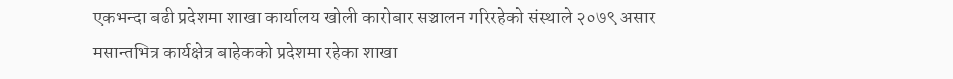एकभन्दा बढी प्रदेशमा शाखा कार्यालय खोली कारोबार सञ्चालन गरिरहेको संस्थाले २०७९ असार मसान्तभित्र कार्यक्षेत्र बाहेकको प्रदेशमा रहेका शाखा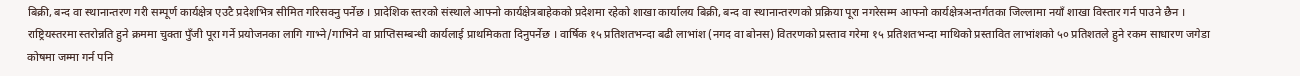बिक्री, बन्द वा स्थानान्तरण गरी सम्पूर्ण कार्यक्षेत्र एउटै प्रदेशभित्र सीमित गरिसक्नु पर्नेछ । प्रादेशिक स्तरको संस्थाले आफ्नो कार्यक्षेत्रबाहेकको प्रदेशमा रहेको शाखा कार्यालय बिक्री, बन्द वा स्थानान्तरणको प्रक्रिया पूरा नगरेसम्म आफ्नो कार्यक्षेत्रअन्तर्गतका जिल्लामा नयाँ शाखा विस्तार गर्न पाउने छैन ।
राष्ट्रियस्तरमा स्तरोन्नति हुने क्रममा चुक्ता पुँजी पूरा गर्ने प्रयोजनका लागि गाभ्ने/गाभिने वा प्राप्तिसम्बन्धी कार्यलाई प्राथमिकता दिनुपर्नेछ । वार्षिक १५ प्रतिशतभन्दा बढी लाभांश (नगद वा बोनस) वितरणको प्रस्ताव गरेमा १५ प्रतिशतभन्दा माथिको प्रस्तावित लाभांशको ५० प्रतिशतले हुने रकम साधारण जगेडा कोषमा जम्मा गर्न पनि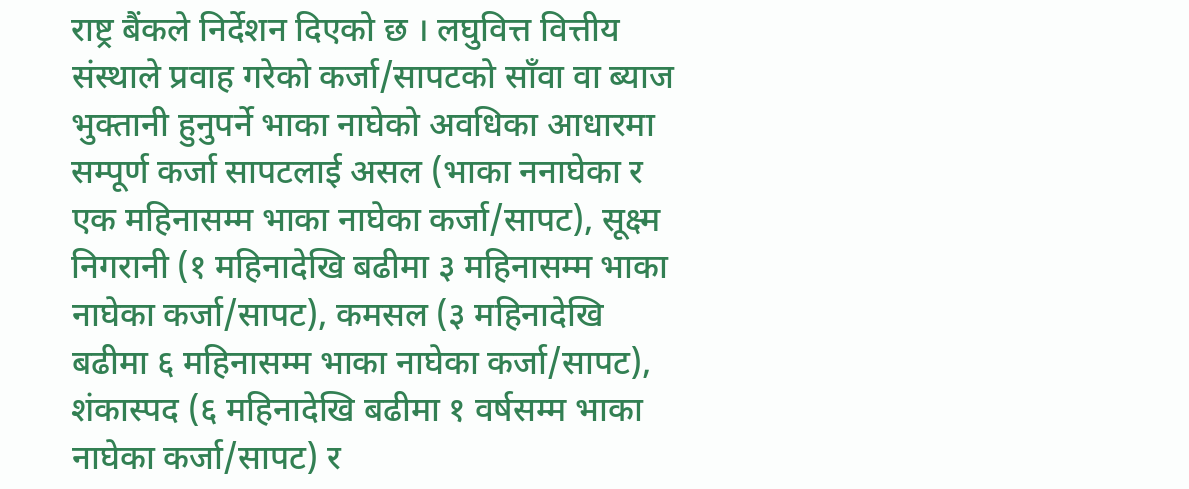राष्ट्र बैंकले निर्देशन दिएको छ । लघुवित्त वित्तीय संस्थाले प्रवाह गरेको कर्जा/सापटको साँवा वा ब्याज भुक्तानी हुनुपर्ने भाका नाघेको अवधिका आधारमा सम्पूर्ण कर्जा सापटलाई असल (भाका ननाघेका र एक महिनासम्म भाका नाघेका कर्जा/सापट), सूक्ष्म निगरानी (१ महिनादेखि बढीमा ३ महिनासम्म भाका नाघेका कर्जा/सापट), कमसल (३ महिनादेखि बढीमा ६ महिनासम्म भाका नाघेका कर्जा/सापट), शंकास्पद (६ महिनादेखि बढीमा १ वर्षसम्म भाका नाघेका कर्जा/सापट) र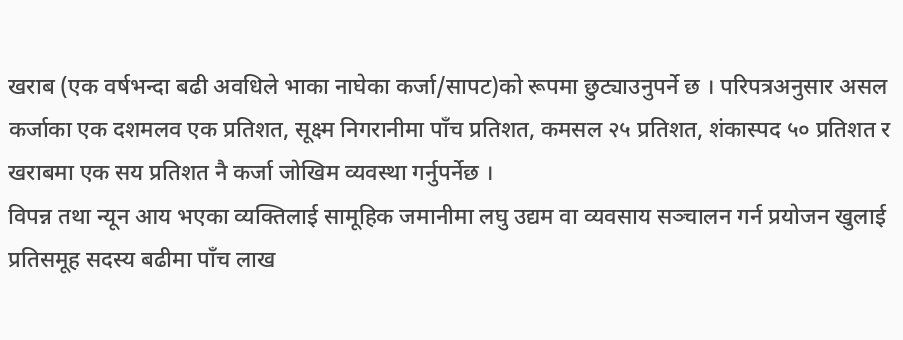खराब (एक वर्षभन्दा बढी अवधिले भाका नाघेका कर्जा/सापट)को रूपमा छुट्याउनुपर्ने छ । परिपत्रअनुसार असल कर्जाका एक दशमलव एक प्रतिशत, सूक्ष्म निगरानीमा पाँच प्रतिशत, कमसल २५ प्रतिशत, शंकास्पद ५० प्रतिशत र खराबमा एक सय प्रतिशत नै कर्जा जोखिम व्यवस्था गर्नुपर्नेछ ।
विपन्न तथा न्यून आय भएका व्यक्तिलाई सामूहिक जमानीमा लघु उद्यम वा व्यवसाय सञ्चालन गर्न प्रयोजन खुलाई प्रतिसमूह सदस्य बढीमा पाँच लाख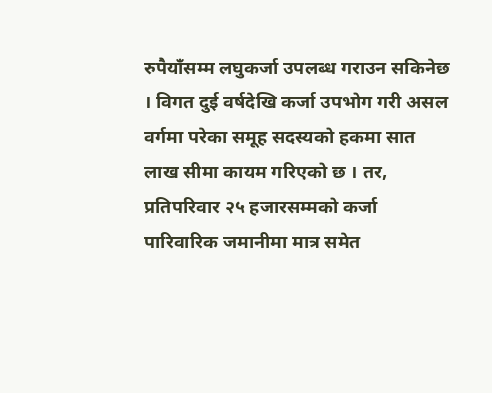रुपैयाँसम्म लघुकर्जा उपलब्ध गराउन सकिनेछ । विगत दुई वर्षदेखि कर्जा उपभोग गरी असल वर्गमा परेका समूह सदस्यको हकमा सात लाख सीमा कायम गरिएको छ । तर, प्रतिपरिवार २५ हजारसम्मको कर्जा पारिवारिक जमानीमा मात्र समेत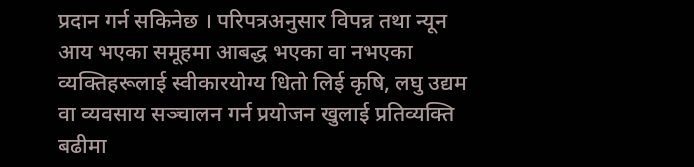प्रदान गर्न सकिनेछ । परिपत्रअनुसार विपन्न तथा न्यून आय भएका समूहमा आबद्ध भएका वा नभएका व्यक्तिहरूलाई स्वीकारयोग्य धितो लिई कृषि, लघु उद्यम वा व्यवसाय सञ्चालन गर्न प्रयोजन खुलाई प्रतिव्यक्ति बढीमा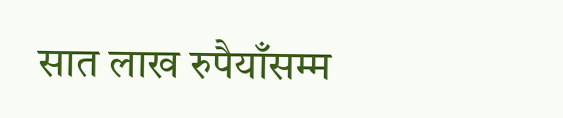सात लाख रुपैयाँसम्म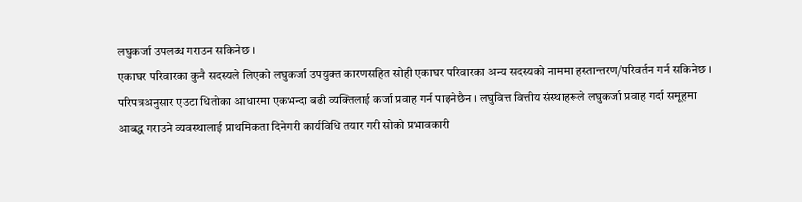लघुकर्जा उपलब्ध गराउन सकिनेछ ।
एकाघर परिवारका कुनै सदस्यले लिएको लघुकर्जा उपयुक्त कारणसहित सोही एकाघर परिवारका अन्य सदस्यको नाममा हस्तान्तरण/परिवर्तन गर्न सकिनेछ ।
परिपत्रअनुसार एउटा धितोका आधारमा एकभन्दा बढी व्यक्तिलाई कर्जा प्रवाह गर्न पाइनेछैन । लघुवित्त वित्तीय संस्थाहरूले लघुकर्जा प्रवाह गर्दा समूहमा आबद्ध गराउने व्यवस्थालाई प्राथमिकता दिनेगरी कार्यविधि तयार गरी सोको प्रभावकारी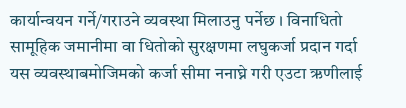कार्यान्वयन गर्ने/गराउने व्यवस्था मिलाउनु पर्नेछ । विनाधितो सामूहिक जमानीमा वा धितोको सुरक्षणमा लघुकर्जा प्रदान गर्दा यस व्यवस्थाबमोजिमको कर्जा सीमा ननाघ्ने गरी एउटा ऋणीलाई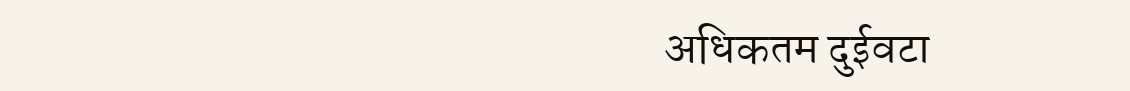अधिकतम दुईवटा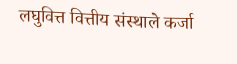लघुवित्त वित्तीय संस्थाले कर्जा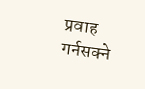प्रवाह गर्नसक्ने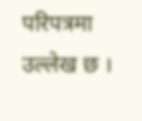परिपत्रमा उल्लेख छ ।